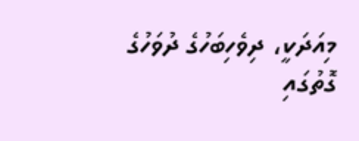މިއަދަކީ، ދިވެހިބަހުގެ ދުވަހުގެ ގޮތުގައި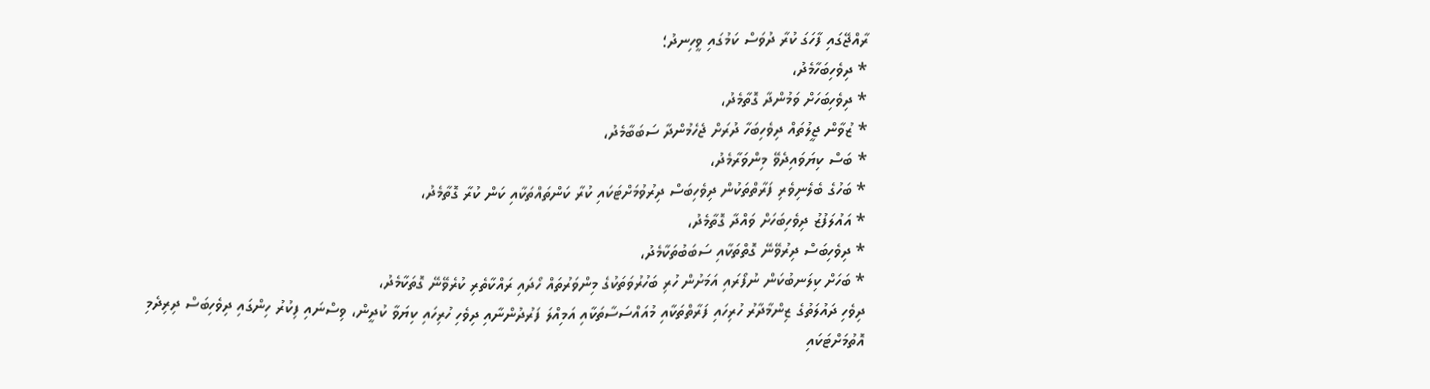ރާއްޖޭގައި ފާހަގަ ކުރާ ދުވަސް ކަމުގައި ވީހިނދު؛
* ދިވެހިބަހާމެދު،
* ދިވެހިބަހަށް ވަމުންދާ ގޮތާމެދު،
* ޒުވާން ޖީލުތައް ދިވެހިބަހާ ދުރަށް ޖެހެމުންދާ ސަބަބާމެދު،
* ބަސް ކިޔަވައިދެވޭ މިންވަރާމެދު،
* ބަހުގެ ބެލެނިވެރި ފަރާތްތަކުން ދިވެހިބަސް ދިރުވުމަށްޓަކައި ކުރާ ކަންތައްތަކާއި ކަން ކުރާ ގޮތާމެދު،
* އައުލަފުޒު ދިވެހިބަހަށް ވައްދާ ގޮތާމެދު،
* ދިވެހިބަސް ދިރުވޭނޭ ގޮތްތަކާއި ސަބަބުތަކާމެދު،
* ބަހަށް ކިލަނބުކަން ނުފޯރައި އަމަށުން ހުރި ބަހުރުވަތަކުގެ މިންވަރުތައް ހޯދައި ރައްކާތެރި ކުރެވޭނޭ ގޮތަކާމެދު،
ދިވެހި ދައުލަތުގެ ޒިންމާދާރު ހުރިހައި ފަރާތްތަކާއި މުއައްސަސާތަކާއި އަމިއްލަ ފަރުދުންނާއި ދިވެހި ހުރިހައި ކިޔަވާ ކުދީން، ވިސްނައި ފިކުރު ހިންގައި ދިވެހިބަސް ދިރިދެމި އޮތުމަށްޓަކައި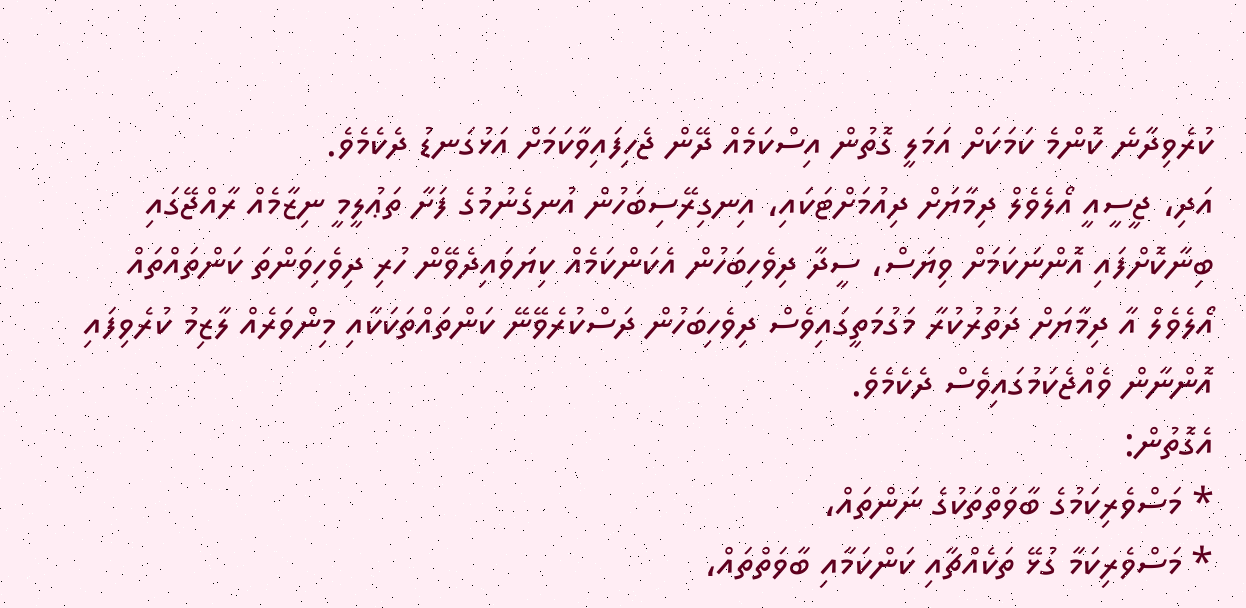ކުރެވިދާނެ ކޮންމެ ކަމަކަށް އަމަލީ ގޮތުން އިސްކަމެއް ދޭން ޖެހިފައިވާކަމަށް އަޅުގަނޑު ދެކެމެވެ.
އަދި، ޖީސީއީ އޯލެވެލް ދިމާޔަށް ދިއުމަށްޓަކައި، އިނގިރޭސިބަހުން އުނގެނުމުގެ ފަށާ ތަޢުލީމީ ނިޒާމެއް ރާއްޖޭގައި ބިނާކޮށްފައި އޮންނަކަމަށް ވިޔަސް، ސީދާ ދިވެހިބަހުން އެކަންކަމެއް ކިޔަވައިދެވޭން ހުރި ދިވެހިވަންތަ ކަންތައްތައް އޯލެވެލް އާ ދިމާޔަށް ދަތުރުކުރާ މަގުމަތީގައިވެސް ދިވެހިބަހުން ދަސްކުރެވޭނޭ ކަންތައްތަކަކާއި މިންވަރެއް ލާޒިމު ކުރެވިފައި އޮންނާން ވެއްޖެކަމުގައިވެސް ދެކެމެވެ.
އެގޮތުން:
* މަސްވެރިކަމުގެ ބާވަތްތަކުގެ ނަންތައް،
* މަސްވެރިކަމާ ގުޅޭ ތަކެއްޗާއި ކަންކަމާއި ބާވަތްތައް،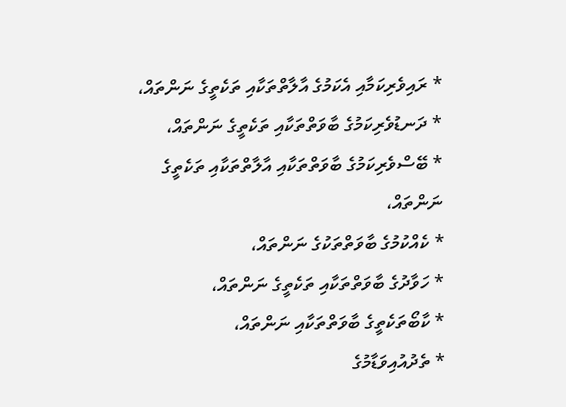* ރައިވެރިކަމާއި އެކަމުގެ އާލާތްތަކާއި ތަކެތީގެ ނަންތައް،
* ދަނޑުވެރިކަމުގެ ބާވަތްތަކާއި ތަކެތީގެ ނަންތައް،
* ބޭސްވެރިކަމުގެ ބާވަތްތަކާއި އާލާތްތަކާއި ތަކެތީގެ ނަންތައް،
* ކެއްކުމުގެ ބާވަތްތަކުގެ ނަންތައް،
* ހަވާދުގެ ބާވަތްތަކާއި ތަކެތީގެ ނަންތައް،
* ކާބޯތަކެތީގެ ބާވަތްތަކާއި ނަންތައް،
* ތެދުއުއިވަޑާމުގެ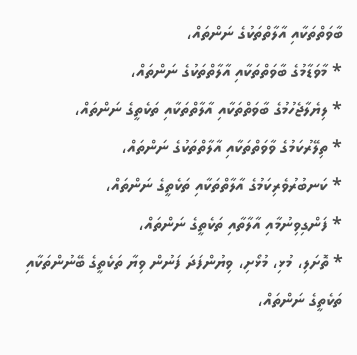ބާވަތްތަކާއި އާލާތްތަކުގެ ނަންތައް،
* މާވަޑާމުގެ ބާވަތްތަކާއި އާލާތްތަކުގެ ނަންތައް،
* ލިޔެލާޖެހުމުގެ ބާވަތްތަކާއި އާލާތްތަކާއި ތަކެތީގެ ނަންތައް،
* ތިލޭރުކަމުގެ ވާވަތްތަކާއި އާލާތްތަކުގެ ނަންތައް،
* ކަނބުރުވެރިކަމުގެ އާލާތްތަކާއި ތަކެތީގެ ނަންތައް،
* ފަންގިވިނުމާއި އާލާތާއި ތަކެތީގެ ނަންތައް،
* ތޮށަލި، މުޅި، މުޅޯށި، ވިޔުންފަދަ ފަނުން ވިޔާ ތަކެތީގެ ބޭނުންތަކާއި ތަކެތީގެ ނަންތައް،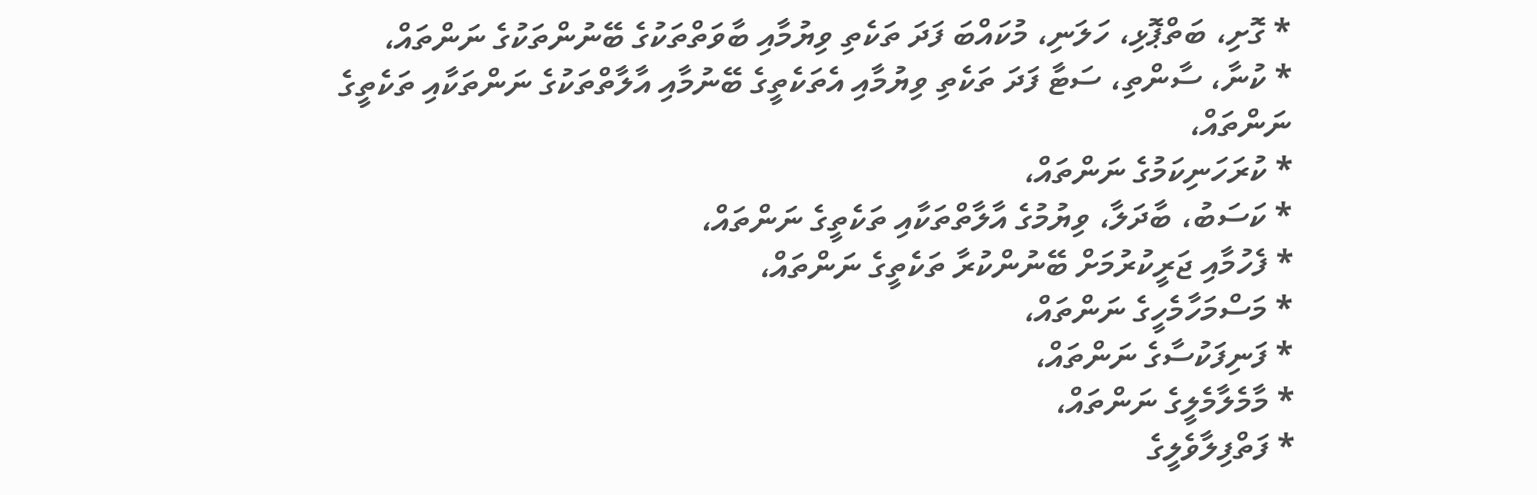* ގޮށި، ބަތްޕޮޅި، ހަލަނި، މުކައްބަ ފަދަ ތަކެތި ވިޔުމާއި ބާވަތްތަކުގެ ބޭނުންތަކުގެ ނަންތައް،
* ކުނާ، ސާންތި، ސަޓާ ފަދަ ތަކެތި ވިޔުމާއި އެތަކެތީގެ ބޭނުމާއި އާލާތްތަކުގެ ނަންތަކާއި ތަކެތީގެ ނަންތައް،
* ކުރަހަނިކަމުގެ ނަންތައް،
* ކަސަބު، ބާދަލާ، ވިޔުމުގެ އާލާތްތަކާއި ތަކެތީގެ ނަންތައް،
* ފެހުމާއި ޖަރީކުރުމަށް ބޭނުންކުރާ ތަކެތީގެ ނަންތައް،
* މަސްމަހާމެހީގެ ނަންތައް،
* ފަނިފަކުސާގެ ނަންތައް،
* މާމެލާމެލީގެ ނަންތައް،
* ފަތްފިލާވެލީގެ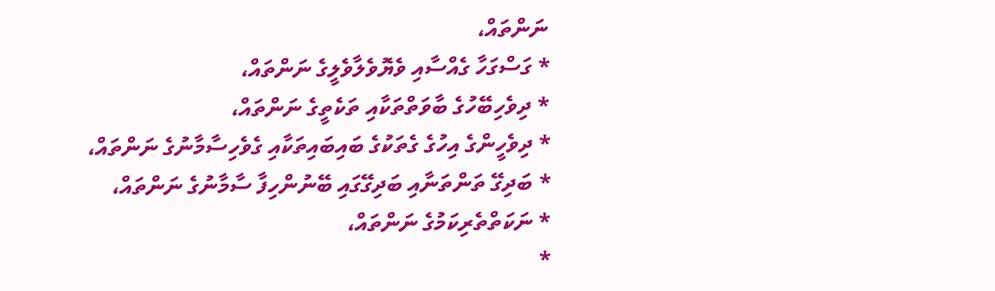ނަންތައް،
* ގަސްގަހާ ގެއްސާއި ވެޔޮވެލާވެލީގެ ނަންތައް،
* ދިވެހިބޭހުގެ ބާވަތްތަކާއި ތަކެތީގެ ނަންތައް،
* ދިވެހީންގެ އިހުގެ ގެތަކުގެ ބައިބައިތަކާއި ގެވެހިސާމާނުގެ ނަންތައް،
* ބަދިގޭ ތަންތަނާއި ބަދިގޭގައި ބޭނުންހިފާ ސާމާނުގެ ނަންތައް،
* ނަކަތްތެރިކަމުގެ ނަންތައް،
*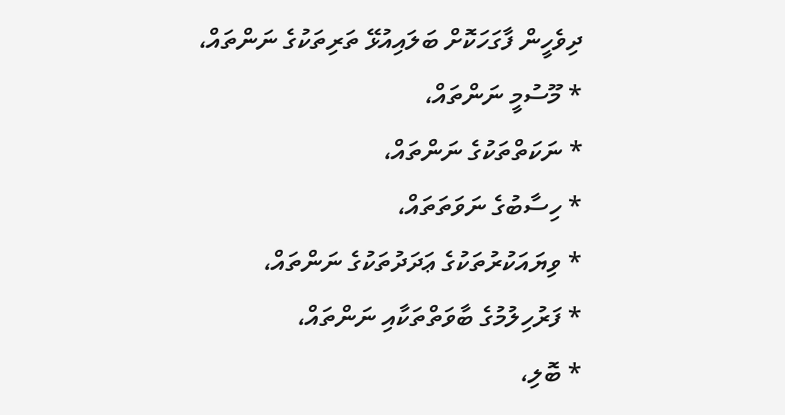ދިވެހީން ފާގަހަކޮށް ބަލައިއުޅޭ ތަރިތަކުގެ ނަންތައް،
* މޫސުމީ ނަންތައް،
* ނަކަތްތަކުގެ ނަންތައް،
* ހިސާބުގެ ނަވަތަތައް،
* ވިޔައަކުރުތަކުގެ ޢަދަދުތަކުގެ ނަންތައް،
* ފަރުހިލުމުގެ ބާވަތްތަކާއި ނަންތައް،
* ބޮލި،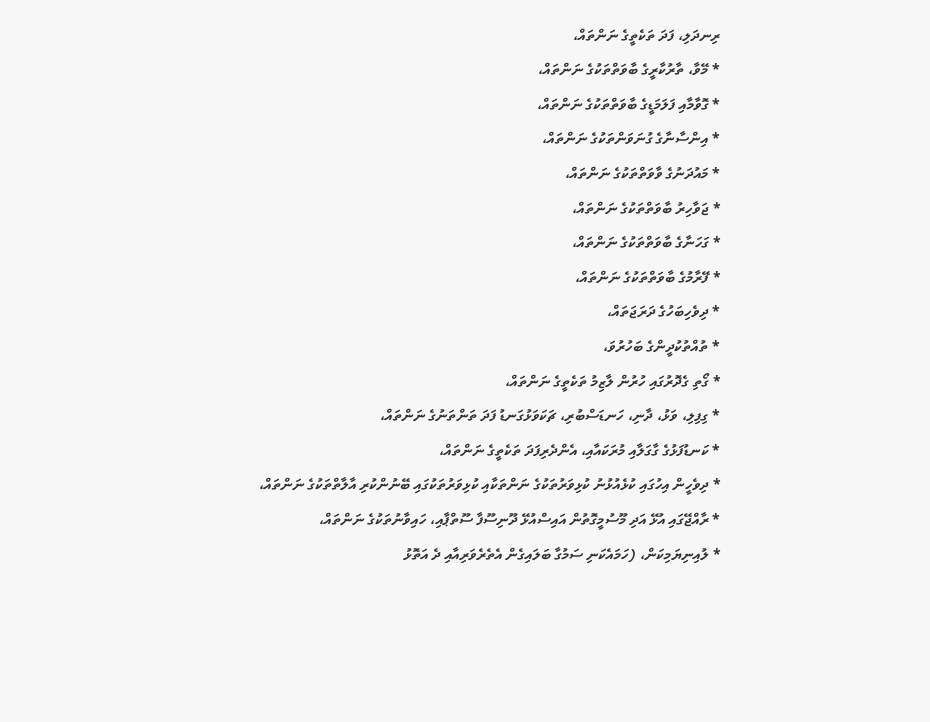ރިނދަލި، ފަދަ ތަކެތީގެ ނަންތައް،
* މޭވާ، ތާރުކާރީގެ ބާވަތްތަކުގެ ނަންތައް،
* ގޮވާމާއި ފަލަމަޑީގެ ބާވަތްތަކުގެ ނަންތައް،
* އިންސާނާގެ ގުނަވަންތަކުގެ ނަންތައް،
* މައުދަނުގެ ވާވަތްތަކުގެ ނަންތައް،
* ޖަވާހިރު ބާވަތްތަކުގެ ނަންތައް،
* ގަހަނާގެ ބާވަތްތަކުގެ ނަންތައް،
* ފޭރާމުގެ ބާވަތްތަކުގެ ނަންތައް،
* ދިވެހިބަހުގެ ދަރަޖަތައް،
* ތުއްތުކުދީންގެ ބަހުރުވަ،
* ގޯތި ގެދޮރުގައި ހުރުން ލާޒިމު ތަކެތީގެ ނަންތައް،
* ގިފިލި، ވަޅު، ދާނި، ހަނޑަސްބުރި، ޗަކަވަޅުގަނޑު ފަދަ ތަންތަނުގެ ނަންތައް،
* ކަނޑުފަޅުގެ ގާގަލާއި މުރަކައާއި، އެންދެރިފަދަ ތަކެތީގެ ނަންތައް،
* ދިވެހީން އިހުގައި ކުޅެއުޅުނު ކުޅިވަރުތަކުގެ ނަންތަކާއި ކުޅިވަރުތަކުގައި ބޭނުންކުރި އާލާތްތަކުގެ ނަންތައް،
* ރާއްޖޭގައި އުޅޭ އަދި މޫސުމީގޮތުން އައިސްއުޅޭ ދޫނިސޫފާ ސޫތްޕާއި، ހައިވާނުތަކުގެ ނަންތައް،
* ލުއިނިޔަމިކަން، (ހަމައެކަނި ސަމުގާ ބަލައިގެން އެތެރެވަރިއާއި ދެ އަތޮޅު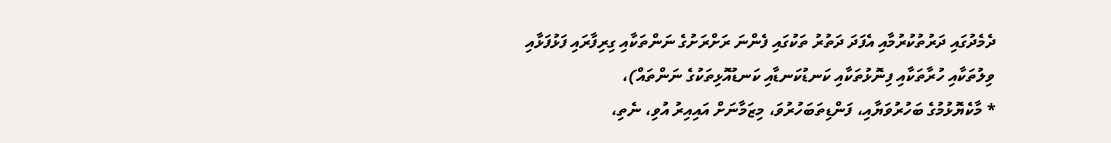ދެމެދުގައި ދަރުތުކުރުމާއި އެފަދަ ދަތުރު ތަކުގައި ފެންނަ ރަށްރަށުގެ ނަންތަކާއި ގިރިފާރައި ފަޅުފަޅާއި ވިލުތަކާއި ހުރާތަކާއި ފިނޮޅުތަކާއި ކަނޑުކަނޑާއި ކަނޑުއޮޅިތަކުގެ ނަންތައް)،
* މާކެޔޮޅުމުގެ ބަހުރުވަޔާއި، ފަންޑިތަބަހުރުވަ، މިޒަމާނަށް އައިއިރު އުވި، ނެތި،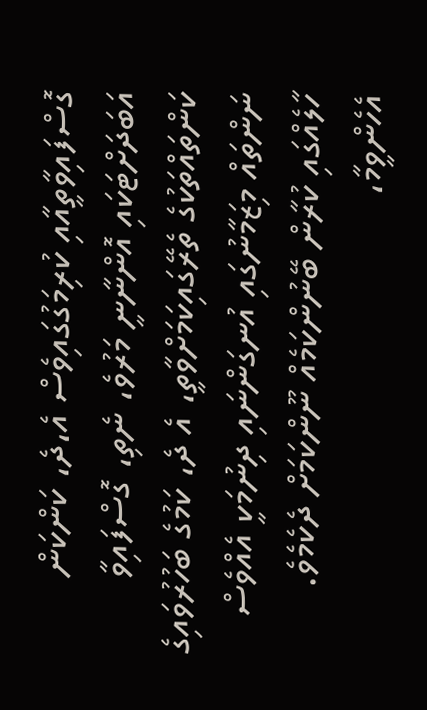ގޮސްފައިވާތީއާއި ކުރިމަގުގައިވެސް އެ،ދެ، ކަންކަން އަބަދަށްޓަކައި އޮންނާނީ މަރުވެ، ނެތި، ގޮސްފައިވާ ކަންތައްތަކުގެ ތެރޭގައިކަމަށްވާތީ، އެ ދެ، ކަމުގެ ބަހުރުވައިގެ ނަންތައް މިޒަމާނުގައި އުނގަންނައި ދިނުމަކީ އެއްވެސް ހާލެއްގައި ކުރާން ބޭނުންކަމެއް ނޫންކަމަށް ދެކެމެވެ.
އެހެންވީމާ،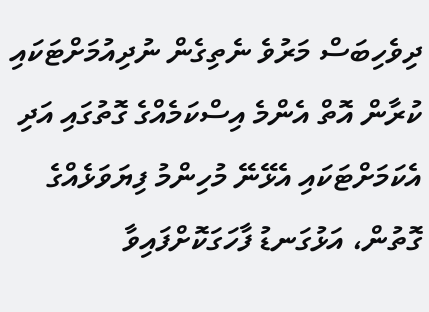ދިވެހިބަސް މަރުވެ ނެތިގެން ނުދިއުމަށްޓަކައި ކުރާން އޮތް އެންމެ އިސްކަމެއްގެ ގޮތުގައި އަދި އެކަމަށްޓަކައި އެޅޭނޭ މުހިންމު ފިޔަވަޅެއްގެ ގޮތުން، އަޅުގަނޑު ފާހަގަކޮށްފައިވާ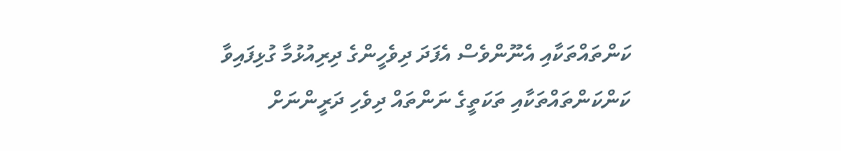ކަންތައްތަކާއި އެނޫންވެސް އެފަދަ ދިވެހީންގެ ދިރިއުޅުމާ ގުޅިފައިވާ ކަންކަންތައްތަކާއި ތަކަތީގެ ނަންތައް ދިވެހި ދަރީންނަށް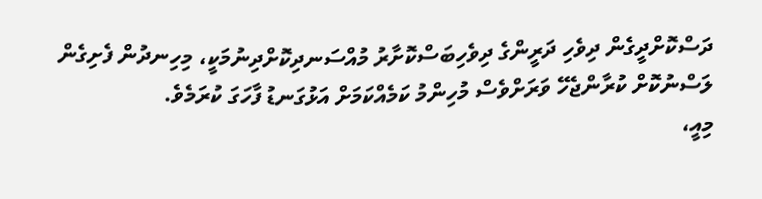ދަސްކޮށްދީގެން ދިވެހި ދަރީންގެ ދިވެހިބަސްކޮށާރު މުއްސަނދިކޮށްދިނުމަކީ، މިހިނދުން ފެށިގެން ލަސްނުކޮށް ކުރާންޖެހޭ ވަރަށްވެސް މުހިންމު ކަމެއްކަމަށް އަޅުގަނޑު ފާހަގަ ކުރަމެވެ.
މިއީ،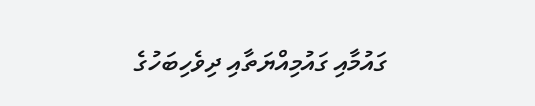ގައުމާއި ގައުމިއްޔަތާއި ދިވެހިބަހުގެ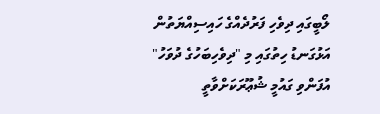ލޯބީގައި ދިވެހި ފަރުދެއްގެ ހައިސިއްޔަތުން އަޅުގަނޑު ހިތުގައި މި "ދިވެހިބަހުގެ ދުވަހު" އުފަންވި ގައުމީ ޝުޢޫރަކަށްވާތީ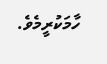ހާމަކުރީމެވެ.